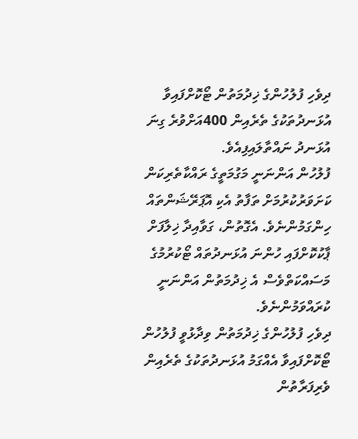ދިވެހި ފުލުހުންގެ ޚިދުމަތުން ޓޯކޮށްފައިވާ އުޅަނދުތަކުގެ ތެރެއިން 400އަށްވުރެ ގިނަ އުޅަނދު ނައްތާލައިފިއެވެ.
ފުލުހުން އަންނަނީ މަގުމަތީގެ ރައްކާތެރިކަން ކަށަވަރުކުރުމަށް ތަފާތު އެކި އޮޕަރޭޝަންތައް ހިންގަމުންނެވެ. އެގޮތުން، ގަވާއިދާ ޚިލާފަށް ޕާކުކޮށްފައި ހުންނަ އުޅަނދުތައް ޓޯކުރުމުގެ މަސައްކަތްވެސް އެ ޚިދުމަތުން އަންނަނީ ކުރައްވަމުންނެވެ.
ދިވެހި ފުލުހުންގެ ޚިދުމަތުން ވިދާޅުވީ ފުލުހުން ޓޯކޮށްފައިވާ އެއްގަމު އުޅަނދުތަކުގެ ތެރެއިން ވެރިފަރާތުން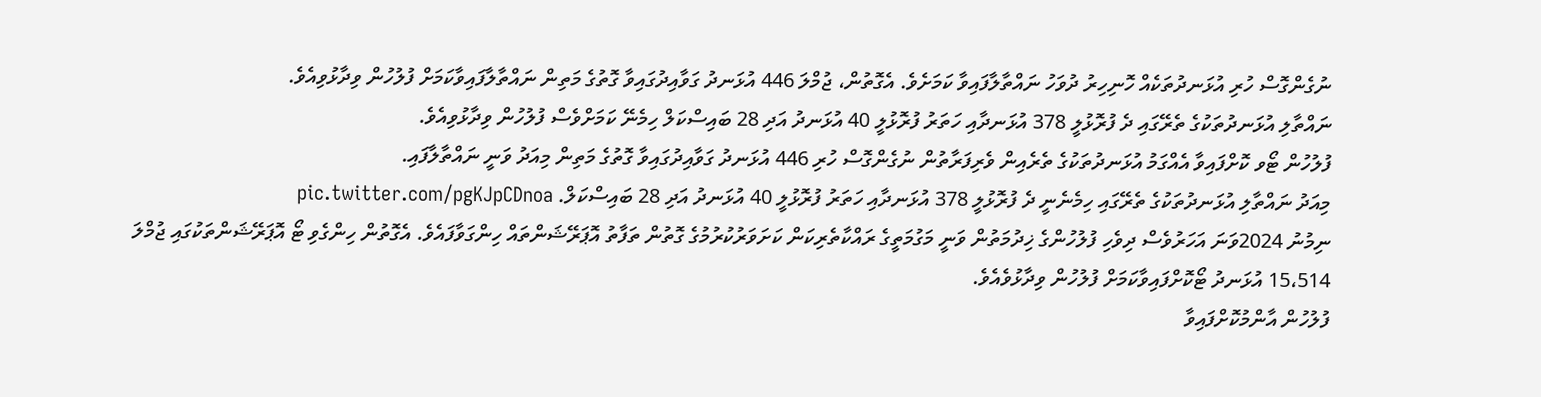ނުގެންގޮސް ހުރި އުޅަނދުތަކެއް ހޮނިހިރު ދުވަހު ނައްތާލާފައިވާ ކަމަށެވެ. އެގޮތުން، ޖުމްލަ 446 އުޅަނދު ގަވާއިދުގައިވާ ގޮތުގެ މަތިން ނައްތާލާފައިވާކަމަށް ފުލުހުން ވިދާޅުވިއެވެ.
ނައްތާލި އުޅަނދުތަކުގެ ތެރޭގައި ދެ ފުރޮޅުލީ 378 އުޅަނދާއި ހަތަރު ފުރޮޅުލީ 40 އުޅަނދު އަދި 28 ބައިސްކަލް ހިމެނޭ ކަމަށްވެސް ފުލުހުން ވިދާޅުވިއެވެ.
ފުލުހުން ޓޯވ ކޮށްފައިވާ އެއްގަމު އުޅަނދުތަކުގެ ތެރެއިން ވެރިފަރާތުން ނުގެންގޮސް ހުރި 446 އުޅަނދު ގަވާއިދުގައިވާ ގޮތުގެ މަތިން މިއަދު ވަނީ ނައްތާލާފައި.
މިއަދު ނައްތާލި އުޅަނދުތަކުގެ ތެރޭގައި ހިމެނެނީ ދެ ފުރޮޅުލީ 378 އުޅަނދާއި ހަތަރު ފުރޮޅުލީ 40 އުޅަނދު އަދި 28 ބައިސްކަލް. pic.twitter.com/pgKJpCDnoa
ނިމުނު 2024ވަނަ އަހަރުވެސް ދިވެހި ފުލުހުންގެ ޚިދުމަތުން ވަނީ މަގުމަތީގެ ރައްކާތެރިކަން ކަށަވަރުކުރުމުގެ ގޮތުން ތަފާތު އޮޕަރޭޝަންތައް ހިންގަވާފައެވެ. އެގޮތުން ހިންގެވި ޓޯ އޮޕަރޭޝަންތަކުގައި ޖުމްލަ 15،514 އުޅަނދު ޓޯކޮށްފައިވާކަމަށް ފުލުހުން ވިދާޅުވެއެވެ.
ފުލުހުން އާންމުކޮށްފައިވާ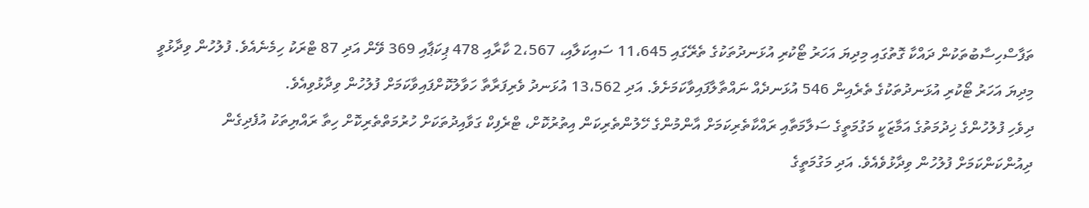ތަފާސްހިސާބުތަކުން ދައްކާ ގޮތުގައި މިދިޔަ އަހަރު ޓޯކުރި އުޅަނދުތަކުގެ ތެރޭގައި 11،645 ސައިކަލާއި، 2،567 ކާރާއި 478 ޕިކަޕާއި 369 ވޭން އަދި 87 ޓްރަކު ހިމެނެއެވެ. ފުލުހުން ވިދާޅުވީ މިދިޔަ އަހަރު ޓޯކުރި އުޅަނދުތަކުގެ ތެރެއިން 546 އުޅަނދެއް ނައްތާލާފައިވާކަމަށެވެ. އަދި 13،562 އުޅަނދު ވެރިފަރާތާ ހަވާލުކޮށްފައިވާކަމަށް ފުލުހުން ވިދާޅުވިއެވެ.
ދިވެހި ފުލުހުންގެ ޚިދުމަތުގެ އަމާޒަކީ މަގުމަތީގެ ސަލާމަތާއި ރައްކާތެރިކަމަށް އާންމުންގެ ހޭލުންތެރިކަން އިތުރުކޮށް، ޓްރެފިކް ގަވާއިދުތަކަށް ހުރުމަތްތެރިކޮށް ހިތާ ރައްޔިތަކު އުފެދިގެން ދިއުންކަންކަމަށް ފުލުހުން ވިދާޅުވެއެވެ. އަދި މަގުމަތީގެ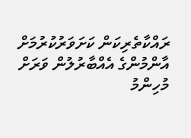ރައްކާތެރިކަން ކަށަވަރުކުރުމަށް އާންމުންގެ އެއްބާރުލުން ވަރަށް މުހިންމު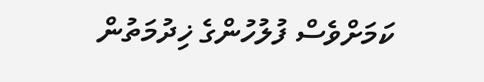ކަމަށްވެސް ފުލުހުންގެ ޚިދުމަތުން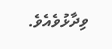ވިދާޅުވެއެވެ.